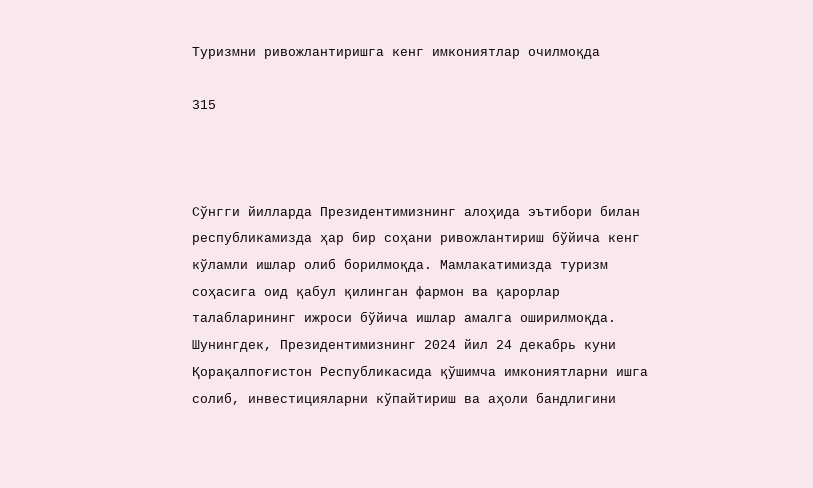Туризмни ривожлантиришга кенг имкониятлар очилмоқда

315



Сўнгги йилларда Президентимизнинг алоҳида эътибори билан республикамизда ҳар бир соҳани ривожлантириш бўйича кенг кўламли ишлар олиб борилмоқда. Мамлакатимизда туризм соҳасига оид қабул қилинган фармон ва қарорлар талабларининг ижроси бўйича ишлар амалга оширилмоқда. Шунингдек, Президентимизнинг 2024 йил 24 декабрь куни Қорақалпоғистон Республикасида қўшимча имкониятларни ишга солиб, инвестицияларни кўпайтириш ва аҳоли бандлигини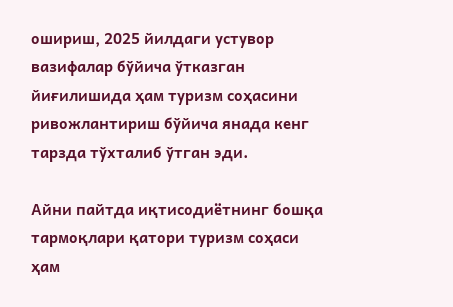ошириш, 2025 йилдаги устувор вазифалар бўйича ўтказган йиғилишида ҳам туризм соҳасини ривожлантириш бўйича янада кенг тарзда тўхталиб ўтган эди.

Айни пайтда иқтисодиётнинг бошқа тармоқлари қатори туризм соҳаси ҳам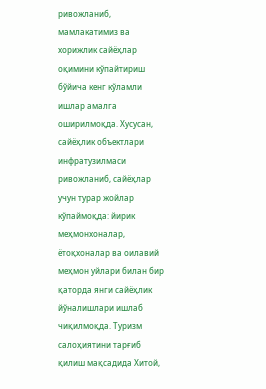ривожланиб, мамлакатимиз ва хорижлик сайёҳлар оқимини кўпайтириш бўйича кенг кўламли ишлар амалга оширилмоқда. Хусусан, сайёҳлик объектлари инфратузилмаси ривожланиб, сайёҳлар учун турар жойлар кўпаймоқда: йирик меҳмонхоналар, ётоқхоналар ва оилавий меҳмон уйлари билан бир қаторда янги сайёҳлик йўналишлари ишлаб чиқилмоқда. Туризм салоҳиятини тарғиб қилиш мақсадида Хитой,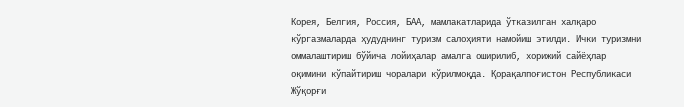Корея, Белгия, Россия, БАА, мамлакатларида ўтказилган халқаро кўргазмаларда ҳудуднинг туризм салоҳияти намойиш этилди. Ички туризмни оммалаштириш бўйича лойиҳалар амалга оширилиб, хорижий сайёҳлар оқимини кўпайтириш чоралари кўрилмоқда. Қорақалпоғистон Республикаси Жўқорғи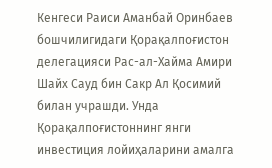Кенгеси Раиси Аманбай Оринбаев бошчилигидаги Қорақалпоғистон делегацияси Рас-ал-Хайма Амири Шайх Сауд бин Сакр Ал Қосимий билан учрашди. Унда Қорақалпоғистоннинг янги инвестиция лойиҳаларини амалга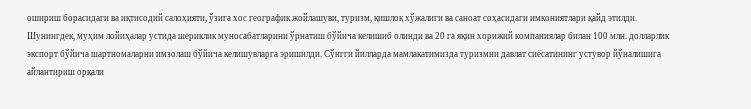ошириш борасидаги ва иқтисодий салоҳияти, ўзига хос географик жойлашуви, туризм, қишлоқ хўжалиги ва саноат соҳасидаги имкониятлари қайд этилди. Шунингдек, муҳим лойиҳалар устида шериклик муносабатларини ўрнатиш бўйича келишиб олинди ва 20 га яқин хорижий компаниялар билан 100 млн. долларлик экспорт бўйича шартномаларни имзолаш бўйича келишувларга эришилди. Сўнгги йилларда мамлакатимизда туризмни давлат сиёсатининг устувор йўналишига айлантириш орқали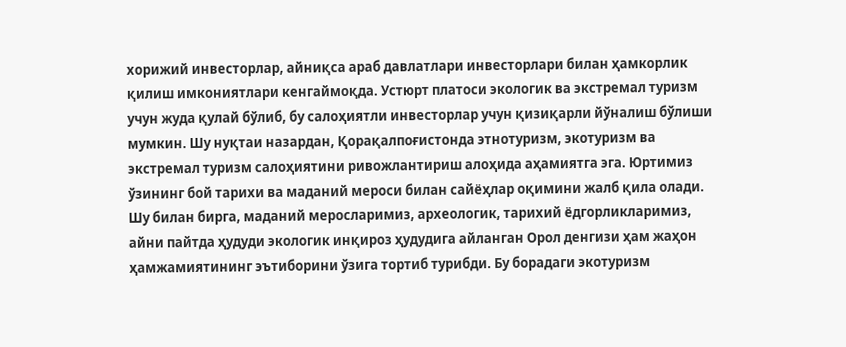хорижий инвесторлар, айниқса араб давлатлари инвесторлари билан ҳамкорлик қилиш имкониятлари кенгаймоқда. Устюрт платоси экологик ва экстремал туризм учун жуда қулай бўлиб, бу салоҳиятли инвесторлар учун қизиқарли йўналиш бўлиши мумкин. Шу нуқтаи назардан, Қорақалпоғистонда этнотуризм, экотуризм ва экстремал туризм салоҳиятини ривожлантириш алоҳида аҳамиятга эга. Юртимиз ўзининг бой тарихи ва маданий мероси билан сайёҳлар оқимини жалб қила олади. Шу билан бирга, маданий меросларимиз, археологик, тарихий ёдгорликларимиз, айни пайтда ҳудуди экологик инқироз ҳудудига айланган Орол денгизи ҳам жаҳон ҳамжамиятининг эътиборини ўзига тортиб турибди. Бу борадаги экотуризм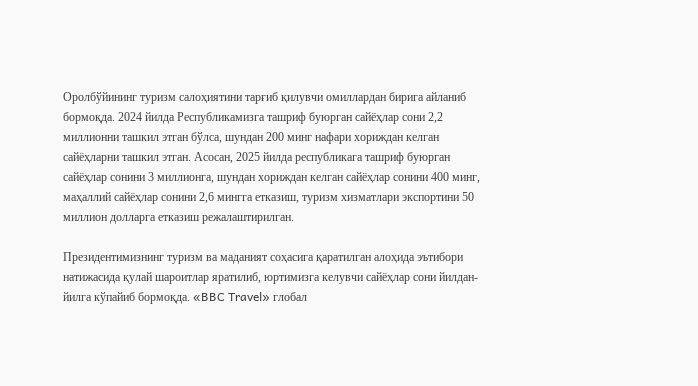Оролбўйининг туризм салоҳиятини тарғиб қилувчи омиллардан бирига айланиб бормоқда. 2024 йилда Республикамизга ташриф буюрган сайёҳлар сони 2,2 миллионни ташкил этган бўлса, шундан 200 минг нафари хориждан келган сайёҳларни ташкил этган. Асосан, 2025 йилда республикага ташриф буюрган сайёҳлар сонини 3 миллионга, шундан хориждан келган сайёҳлар сонини 400 минг, маҳаллий сайёҳлар сонини 2,6 мингга етказиш, туризм хизматлари экспортини 50 миллион долларга етказиш режалаштирилган.

Президентимизнинг туризм ва маданият соҳасига қаратилган алоҳида эътибори натижасида қулай шароитлар яратилиб, юртимизга келувчи сайёҳлар сони йилдан-йилга кўпайиб бормоқда. «BBC Travel» глобал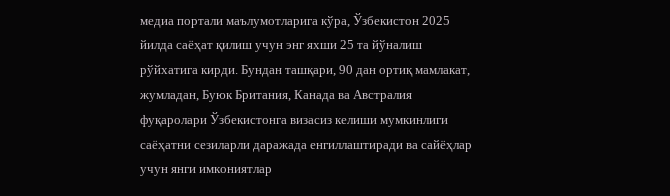медиа портали маълумотларига кўра, Ўзбекистон 2025 йилда саёҳат қилиш учун энг яхши 25 та йўналиш рўйхатига кирди. Бундан ташқари, 90 дан ортиқ мамлакат, жумладан, Буюк Британия, Канада ва Австралия фуқаролари Ўзбекистонга визасиз келиши мумкинлиги саёҳатни сезиларли даражада енгиллаштиради ва сайёҳлар учун янги имкониятлар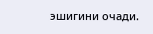эшигини очади.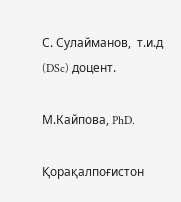С. Сулайманов,  т.и.д (DSc) доцент.

М.Кайпова, PhD.

Қорақалпоғистон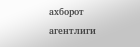ахборот агентлиги